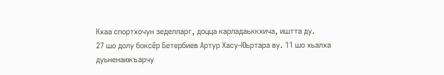Кхаа спортхочун зеделларг, доцца карладаьккхича, иштта ду.
27 шо долу боксёр Бетербиев Артур Хасу-Юьртара ву. 11 шо хьалха дуьненаюкъарчу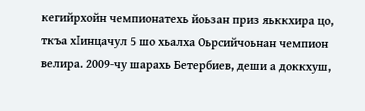кегийрхойн чемпионатехь йоьзан приз яьккхира цо, ткъа хΙинцачул 5 шо хьалха Оьрсийчоьнан чемпион велира. 2009-чу шарахь Бетербиев, деши а доккхуш,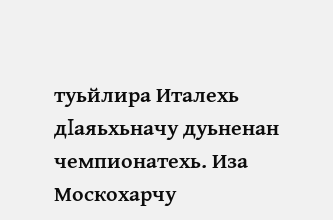туьйлира Италехь дΙаяьхьначу дуьненан чемпионатехь. Иза Москохарчу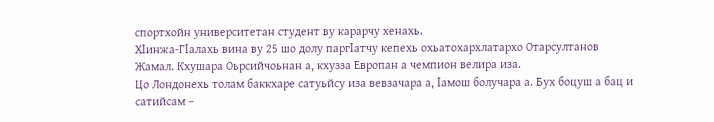спортхойн университетан студент ву карарчу хенахь.
ХΙинжа-ГΙалахь вина ву 25 шо долу паргΙатчу кепехь охьатохархлатархо Отарсултанов Жамал. Кхушара Оьрсийчоьнан а, кхузза Европан а чемпион велира иза.
Цо Лондонехь толам баккхаре сатуьйсу иза вевзачара а, Ιамош болучара а. Бух боцуш а бац и сатийсам –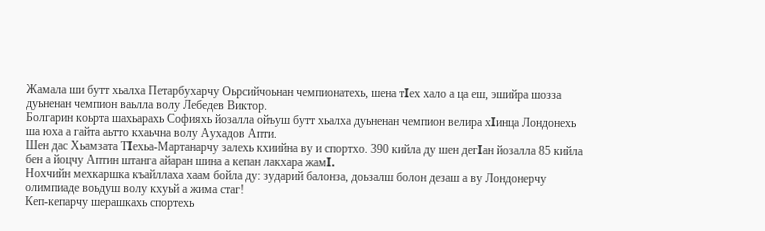Жамала ши бутт хьалха Петарбухарчу Оьрсийчоьнан чемпионатехь, шена тΙех хало а ца еш, эшийра шозза дуьненан чемпион ваьлла волу Лебедев Виктор.
Болгарин коьрта шахьарахь Софияхь йозалла ойъуш бутт хьалха дуьненан чемпион велира хΙинца Лондонехь ша юха а гайта аьтто кхаьчна волу Аухадов Апти.
Шен дас Хьамзата ТΙехьа-Мартанарчу залехь кхиийна ву и спортхо. 390 кийла ду шен дегΙан йозалла 85 кийла бен а йоцчу Аптин штанга айаран шина а кепан лакхара жамΙ.
Нохчийн мехкаршка къайллаха хаам бойла ду: зударий балонза, доьзалш болон дезаш а ву Лондонерчу олимпиаде воьдуш волу кхуьй а жима стаг!
Кеп-кепарчу шерашкахь спортехь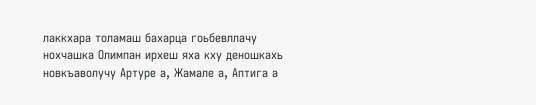лаккхара толамаш бахарца гоьбевллачу нохчашка Олимпан ирхеш яха кху деношкахь новкъаволучу Артуре а, Жамале а, Аптига а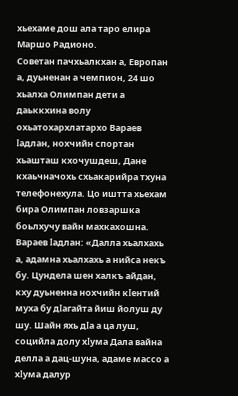хьехаме дош ала таро елира Маршо Радионо.
Советан пачхьалкхан а, Европан а, дуьненан а чемпион, 24 шо хьалха Олимпан дети а даьккхина волу охьатохархлатархо Вараев Ιадлан, нохчийн спортан хьашташ кхочушдеш, Дане кхаьчначохь схьакарийра тхуна телефонехула. Цо иштта хьехам бира Олимпан ловзаршка боьлхучу вайн махкахошна.
Вараев Ιадлан: «Далла хьалхахь а, адамна хьалхахь а нийса некъ бу. Цундела шен халкъ айдан, кху дуьненна нохчийн кΙентий муха бу дΙагайта йиш йолуш ду шу. Шайн яхь дΙа а ца луш, социйла долу хΙума Дала вайна делла а дац-шуна, адаме массо а хΙума далур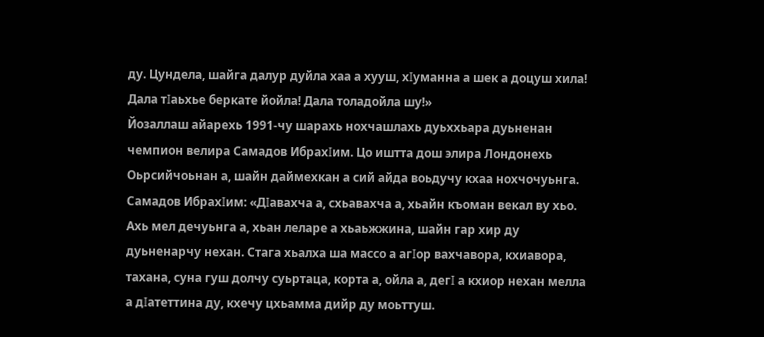ду. Цундела, шайга далур дуйла хаа а хууш, хΙуманна а шек а доцуш хила! Дала тΙаьхье беркате йойла! Дала толадойла шу!»
Йозаллаш айарехь 1991-чу шарахь нохчашлахь дуьххьара дуьненан чемпион велира Самадов ИбрахΙим. Цо иштта дош элира Лондонехь Оьрсийчоьнан а, шайн даймехкан а сий айда воьдучу кхаа нохчочуьнга.
Самадов ИбрахΙим: «ДΙавахча а, схьавахча а, хьайн къоман векал ву хьо. Ахь мел дечуьнга а, хьан леларе а хьаьжжина, шайн гар хир ду дуьненарчу нехан. Стага хьалха ша массо а агΙор вахчавора, кхиавора, тахана, суна гуш долчу суьртаца, корта а, ойла а, дегΙ а кхиор нехан мелла а дΙатеттина ду, кхечу цхьамма дийр ду моьттуш.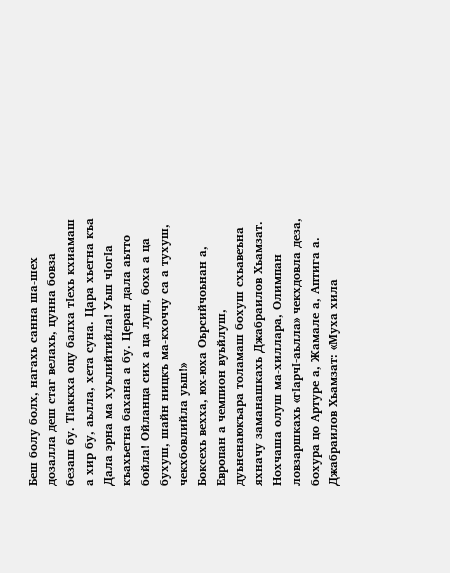Беш болу болх, нагахь санна ша-шех дозалла деш стаг велахь, цунна бовза безаш бу. ТΙаккха оцу балха тΙехь кхиамаш а хир бу, аьлла, хета суна. Цара хьегна къа Дала эрна ма хуьлийтийла! Уьш чΙогΙа къахьегна бахана а бу. Церан дала аьтто бойла! Ойланца сих а ца луш, боха а ца бухуш, шайн ницкъ ма-кхоччу са а тухуш, чекхбовлийла уьш!»
Боксехь вехха, юх-юха Оьрсийчоьнан а, Европан а чемпион вуьйлуш, дуьненаюкъара толамаш бохуш схьавеъна яхначу заманашкахь Джабраилов Хьамзат. Нохчаша олуш ма-хиллара, Олимпан ловзаршкахь «гΙарчΙ-аьлла» чекхдовла деза, бохура цо Артуре а, Жамале а, Аптига а.
Джабраилов Хьамзат: «Муха хила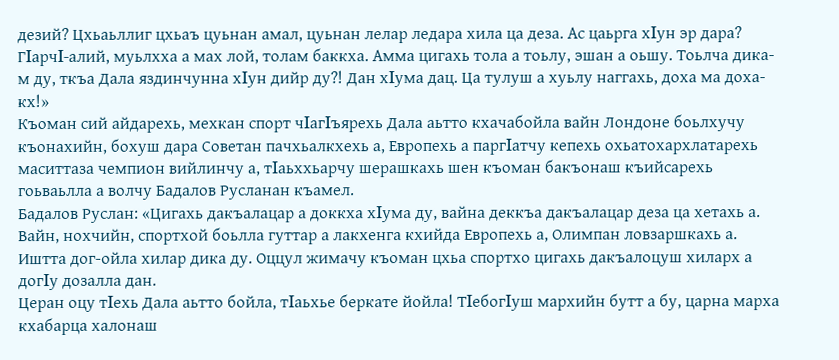дезий? Цхьаьллиг цхьаъ цуьнан амал, цуьнан лелар ледара хила ца деза. Ас цаьрга хΙун эр дара? ГΙарчΙ-алий, муьлхха а мах лой, толам баккха. Амма цигахь тола а тоьлу, эшан а оьшу. Тоьлча дика-м ду, ткъа Дала яздинчунна хΙун дийр ду?! Дан хΙума дац. Ца тулуш а хуьлу наггахь, доха ма доха-кх!»
Къоман сий айдарехь, мехкан спорт чΙагΙъярехь Дала аьтто кхачабойла вайн Лондоне боьлхучу къонахийн, бохуш дара Советан пачхьалкхехь а, Европехь а паргΙатчу кепехь охьатохархлатарехь маситтаза чемпион вийлинчу а, тΙаьххьарчу шерашкахь шен къоман бакъонаш къийсарехь гоьваьлла а волчу Бадалов Русланан къамел.
Бадалов Руслан: «Цигахь дакъалацар а доккха хΙума ду, вайна деккъа дакъалацар деза ца хетахь а. Вайн, нохчийн, спортхой боьлла гуттар а лакхенга кхийда Европехь а, Олимпан ловзаршкахь а. Иштта дог-ойла хилар дика ду. Оццул жимачу къоман цхьа спортхо цигахь дакъалоцуш хиларх а догΙу дозалла дан.
Церан оцу тΙехь Дала аьтто бойла, тΙаьхье беркате йойла! ТΙебогΙуш мархийн бутт а бу, царна марха кхабарца халонаш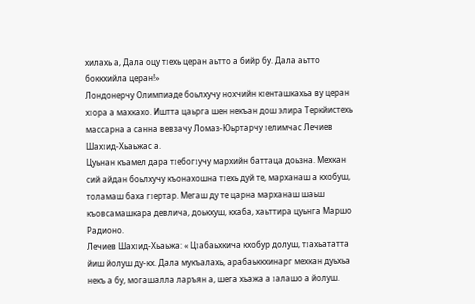хилахь а, Дала оцу тΙехь церан аьтто а бийр бу. Дала аьтто боккхийла церан!»
Лондонерчу Олимпиаде боьлхучу нохчийн кΙенташкахьа ву церан хΙора а махкахо. Иштта цаьрга шен некъан дош элира Теркйистехь массарна а санна вевзачу Ломаз-Юьртарчу Ιелимчас Лечиев ШахΙид-Хьаьжас а.
Цуьнан къамел дара тΙебогΙучу мархийн баттаца доьзна. Мехкан сий айдан боьлхучу къонахошна тΙехь дуй те, марханаш а кхобуш, толамаш баха гΙертар. Мегаш ду те царна марханаш шаьш къовсамашкара девлича, доькхуш, кхаба, хаьттира цуьнга Маршо Радионо.
Лечиев ШахΙид-Хьаьжа: « ЦΙабаьхкича кхобур долуш, тΙахьататта йиш йолуш ду-кх. Дала мукъалахь, арабаьккхинарг мехкан дуьхьа некъ а бу, могашалла ларъян а, шега хьажа а Ιалашо а йолуш.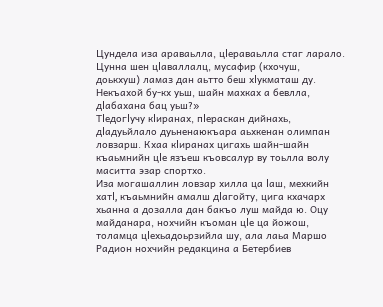Цундела иза араваьлла, цΙераваьлла стаг ларало. Цунна шен цΙаваллалц, мусафир (кхочуш, доькхуш) ламаз дан аьтто беш хΙукматаш ду. Некъахой бу-кх уьш, шайн махках а бевлла, дΙабахана бац уьш?»
ТΙедогΙучу кΙиранах, пΙераскан дийнахь, дΙадуьйлало дуьненаюкъара аьхкенан олимпан ловзарш. Кхаа кΙиранах цигахь шайн-шайн къаьмнийн цΙе язъеш къовсалур ву тоьлла волу маситта эзар спортхо.
Иза могашаллин ловзар хилла ца Ιаш, мехкийн хатΙ, къаьмнийн амалш дΙагойту, цига кхачарх хьанна а дозалла дан бакъо луш майда ю. Оцу майданара, нохчийн къоман цΙе ца йожош, толамца цΙехьадоьрзийла шу, ала лаьа Маршо Радион нохчийн редакцина а Бетербиев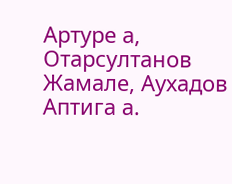Артуре а, Отарсултанов Жамале, Аухадов Аптига а.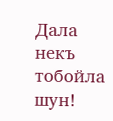Дала некъ тобойла шун!